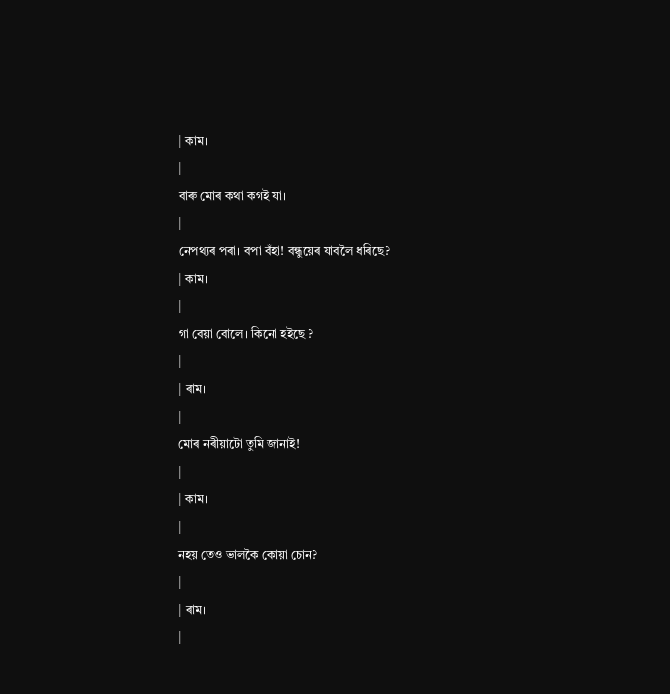| কাম।
|
বাৰু মোৰ কথা কগই যা।
|
নেপথ্যৰ পৰা। বপা বঁহা! বন্ধুয়েৰ যাবলৈ ধৰিছে?
| কাম।
|
গা বেয়া বোলে। কিনো হইছে ?
|
| ৰাম।
|
মোৰ নৰীয়াটো তুমি জানাই!
|
| কাম।
|
নহয় তেও ভালকৈ কোয়া চোন?
|
| ৰাম।
|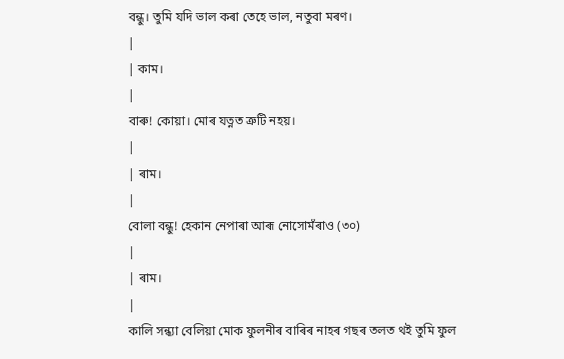বন্ধু। তুমি যদি ভাল কৰা তেহে ভাল, নতুবা মৰণ।
|
| কাম।
|
বাৰু! কোয়া। মোৰ যত্নত ত্ৰুটি নহয়।
|
| ৰাম।
|
বোলা বন্ধু! হেকান নেপাৰা আৰূ নোসোমঁৰাও (৩০)
|
| ৰাম।
|
কালি সন্ধ্যা বেলিয়া মোক ফুলনীৰ বাৰিৰ নাহৰ গছৰ তলত থই তুমি ফুল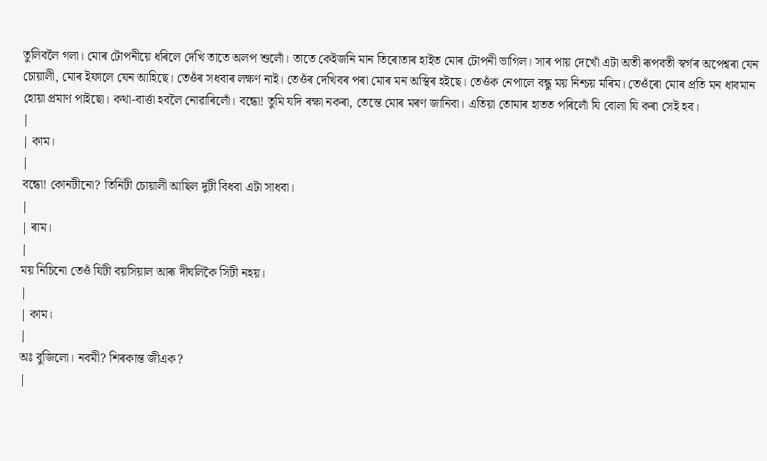তুলিবলৈ গলা। মোৰ টোপনীয়ে ধৰিলে দেখি তাতে অলপ শুলোঁ। তাতে কেইজনি মান তিৰোতাৰ হাইত মোৰ টোপনী ভাগিল। সাৰ পায় দেখোঁ এটা অতী ৰূপবতী স্বৰ্গৰ অপেশ্বৰা যেন চোয়ালী, মোৰ ইফালে যেন আহিছে। তেওঁৰ সধবাৰ লক্ষণ নাই। তেওঁৰ দেখিবৰ পৰা মোৰ মন অস্থিৰ হইছে। তেওঁক নেপালে বন্ধু ময় নিশ্চয় মৰিম। তেওঁৰো মোৰ প্ৰতি মন ধাবমান হোয়া প্ৰমাণ পাইছো। কথা-বাৰ্ত্তা হবলৈ নোৱাৰিলোঁ। বন্ধো! তুমি যদি ৰক্ষা নকৰা, তেন্তে মোৰ মৰণ জানিবা। এতিয়া তোমাৰ হাতত পৰিলোঁ যি বোলা যি কৰা সেই হব।
|
| কাম।
|
বন্ধো! কোনটীনো? তিনিটী চোয়ালী আছিল দুটী বিধবা এটা সাধবা।
|
| ৰাম।
|
ময় নিচিনো তেওঁ যিটী বয়সিয়াল আৰূ দীঘলিকৈ সিটী নহয়।
|
| কাম।
|
অঃ বুজিলো। নবমী? শিৰকান্ত জীএক?
|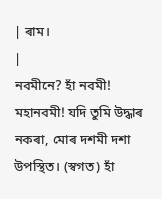| ৰাম।
|
নবমীনে? হাঁ নবমী! মহানবমী! যদি তুমি উদ্ধাৰ নকৰা, মোৰ দশমী দশা উপস্থিত। (স্বগত) হাঁ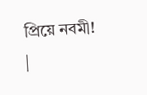প্ৰিয়ে নবমী!
|